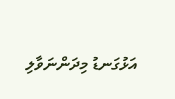އަޅުގަނޑު މިދަންނަވާލި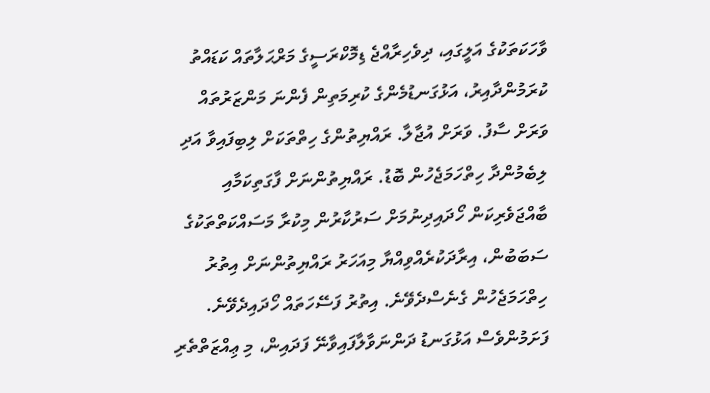ވާހަކަތަކުގެ އަލީގައި، ދިވެހިރާއްޖެ ޑިމޮކްރަސީގެ މަރްޙަލާތައް ކަޑައްތު ކުރަމުންދާއިރު، އަޅުގަނޑުމެންގެ ކުރިމަތިން ފެންނަ މަންޒަރުތައް ވަރަށް ސާފު. ވަރަށް އުޖާލާ. ރައްޔިތުންގެ ހިތްތަކަށް ލިބިފައިވާ އަދި ލިބެމުންދާ ހިތްހަމަޖެހުން ބޮޑު. ރައްޔިތުންނަށް ފާގަތިކަމާއި ބާއްޖަވެރިކަން ހޯދައިދިނުމަށް ސަރުކާރުން މިކުރާ މަސައްކަތްތަކުގެ ސަބަބުން، އިރާދަކުރެއްވިއްޔާ މިއަހަރު ރައްޔިތުންނަށް އިތުރު ހިތްހަމަޖެހުން ގެނެސްދެވޭނެ. އިތުރު ފަސޭހަތައް ހޯދައިދެވޭނެ.
ފަށަމުންވެސް އަޅުގަނޑު ދަންނަވާލާފައިވާނޭ ފަދައިން، މި ޢިއްޒަތްތެރި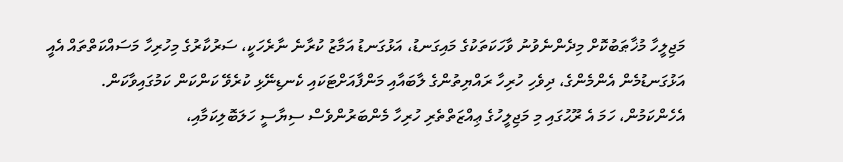މަޖިލީހާ މުޚާޠަބުކޮށް މިދެންނެވުނު ވާހަކަތަކުގެ މައިގަނޑު، އަޅުގަނޑު އަމާޒު ކުރާނެ ނާރެހަކީ، ސަރުކާރުގެ މިހުރިހާ މަސައްކަތްތައް އެއީ އަޅުގަނޑުމެން އެންމެންގެ، ދިވެހި ހުރިހާ ރައްޔިތުންގެ ލާބައާއި މަންފާއަށްޓަކައި ކެނޑިނޭޅި ކުރެވޭ ކަންކަން ކަމުގައިވާކަން. އެހެންކަމުން، ހަމަ އެ ރޫޙުގައި މި މަޖިލީހުގެ ޢިއްޒަތްތެރި ހުރިހާ މެންބަރުންވެސް ސިޔާސީ ހަލަބޮލިކަމާއި،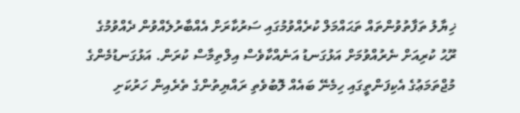ޚިޔާލު ތަފާތުވުންތައް ތަޙައްމަލް ކުރެއްވުމުގައި ސަރުކާރަށް އެއްބާރުލެއްވުން ދެއްވުމުގެ ރޫޙު ކުރިއަށް ނެރުއްވުމަށް އަޅުގަނޑު އަނެއްކާވެސް އިލްތިމާސް ކުރަން. އަޅުގަނޑުމެންގެ މުޖްތަމަޢުގެ އެކިފަންތީގައި ހިމެނޭ ބައެއް ލޮބުވެތި ރައްޔިތުންގެ ތެރެއިން ހަރުކަށި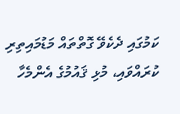ކަމުގައި ދެކެވޭ ގޮތްތައް މަޑުމައިތިރި ކުރައްވައި، މުޅި ޤައުމުގެ އެންމެހާ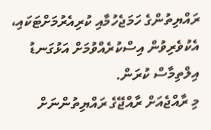ރައްޔިތުންގެ ހަމަޖެހުމާއި ކުރިއެރުމަށްޓަކައި، އެކުވެރިވުން އިސްކުރެއްވުމަށް އަޅުގަނޑު އިލްތިމާސް ކުރަން.
މި ރާއްޖެއަށް ރާއްޖޭގެ ރައްޔިތުންނަށް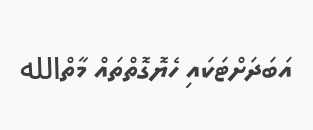އަބަދަށްޓަކައި ހެޔޮގޮތްތައް މާތްالله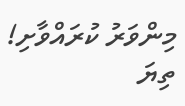މިންވަރު ކުރައްވާށި! ތިޔަ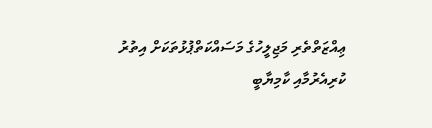ޢިއްޒަތްތެރި މަޖިލީހުގެ މަސައްކަތްޕުޅުތަކަށް އިތުރު ކުރިއެރުމާއި ކާމިޔާބީ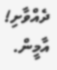ދެއްވާށި! އާމީން.